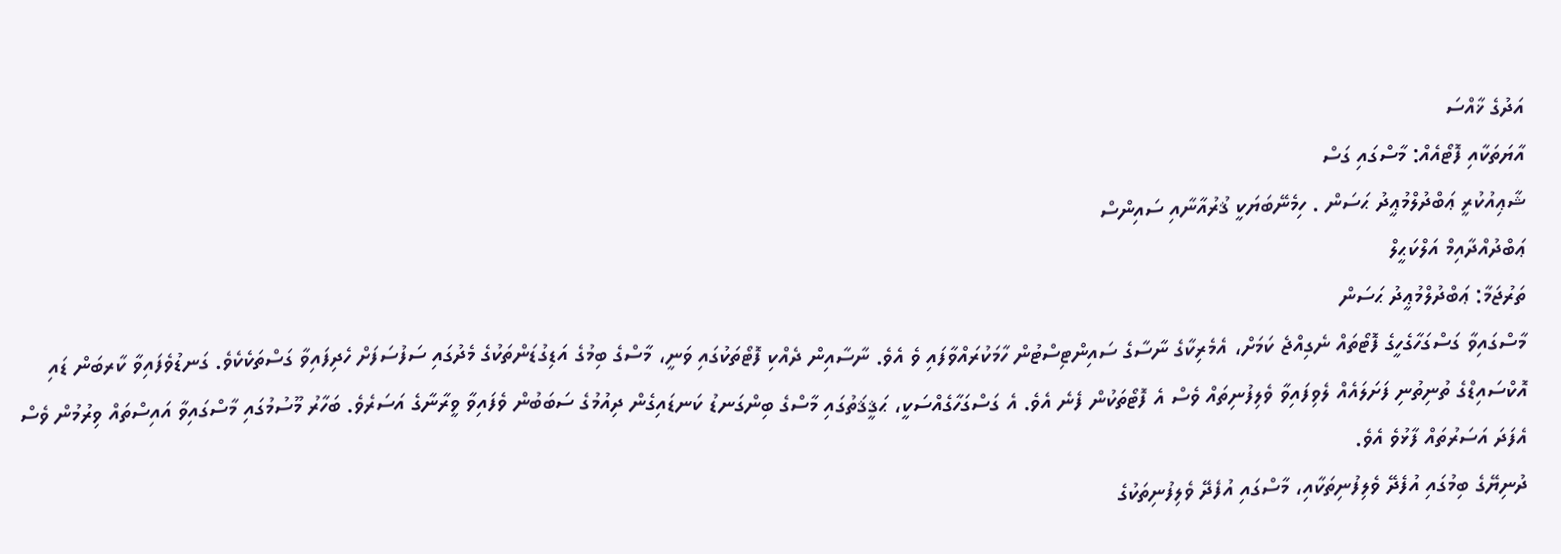އަދުގެ ޚާއްސަ
އާޔަތަކާއި ފޮޓޯއެއް: މާސްގައި ގަސް
ޝާޢިއުކުރީ ޢަބްދުލްމުޢީދު ޙަސަން . ހިމެނޭބަޔަކީ ޤުރުއާނާއި ސައިންސް
ޢަބްދުއްދާއިމް އަލްކަޙީލް
ތަރުޖަމާ: ޢަބްދުލްމުޢީދު ޙަސަން
މާސްގައިވާ ގަސްގަހާގެހީގެ ފޮޓޯތައް ނެގިއްޖެ ކަމަށް، އެމެރިކާގެ ނާސާގެ ސައިންޓިސްޓުން ހާމަކުރައްވާފައި ވެ އެވެ. ނާސާއިން ދެއްކި ފޮޓޯތަކުގައި ވަނީ، މާސްގެ ބިމުގެ އަޑިގުޑަންތަކުގެ މެދުގައި ސަފުސަފަށް ހެދިފައިވާ ގަސްތަކެކެވެ. ގަނޑުވެފައިވާ ކާރބަން ޑައި އޮކްސައިޑްގެ ތުނިތުނި ފަށަލައެއް ލެވިފައިވާ ވެލިފުނިތައް ވެސް އެ ފޮޓޯތަކުން ފެނެ އެވެ. އެ ގަސްގަހާގެއްސަކީ، ޙަޤީޤަތުގައި މާސްގެ ބިންގަނޑު ކަނޑައިގެން ދިއުމުގެ ސަބަބުން ވެފައިވާ ވީރާނާގެ އަސަރެވެ. ބަހާރު މޫސުމުގައި މާސްގައިވާ އައިސްތައް ވިރުމުން ވެސް އެފަދަ އަސަރުތައް ފާޅުވެ އެވެ.
ދުނިޔޭގެ ބިމުގައި އުފެދޭ ވެލިފުނިތަކާއި، މާސްގައި އުފެދޭ ވެލިފުނިތަކުގެ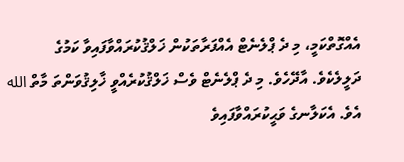އެއްގޮތްކަމީ، މި ދެ ޕްލެނެޓް އެއްފަރާތަކުން ޚަލްޤުކުރައްވާފައިވާ ކަމުގެ ދަލީލެކެވެ. އާދޭހެވެ. މި ދެ ޕްލެނެޓް ވެސް ޚަލްޤުކުރެއްވީ ޚާލިޤުވަންތަ މާތް الله އެވެ. އެކަލާނގެ ވަޙީކުރައްވާފައިވެ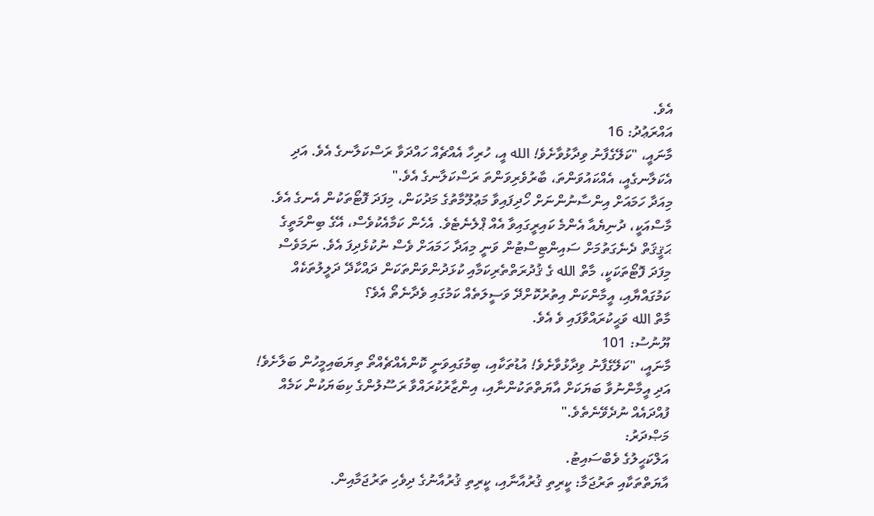އެވެ.
އައްރަޢުދު: 16
މާނައީ، "ކަލޭގެފާނު ވިދާޅުވާށެވެ! الله އީ، ހުރިހާ އެއްޗެއް ހައްދަވާ ރަސްކަލާނގެ އެވެ. އަދި އެކަލާނގެއީ، އެއްކައުވަންތަ، ބާރުވެރިވަންތަ ރަސްކަލާނގެ އެވެ."
މިއަދާ ހަމައަށް އިންސާނުންނަށް ހޯދިފައިވާ މަޢުލޫމާތުގެ މަދުކަން، މިފަދަ ފޮޓޯތަކުން އެނގެ އެވެ. މާސްއަކީ، ދުނިޔެއާ އެންމެ ކައިރީގައިވާ އެއް ޕްލެނެޓެވެ. އެހެން ކަމާއެކުވެސް، އޭގެ ބިންމަތީގެ ޙަޤީޤަތް ދެނެގަތުމަށް ސައިންޓިސްޓުން ވަނީ މިއަދާ ހަމައަށް ވެސް ނުކުޅެދިފަ އެވެ. ނަމަވެސް މިފަދަ ފޮޓޯތަކަކީ، މާތް الله ގެ ޤުދުރަތްތެރިކަމާއި ކުޅަދުންވަންތަކަން ދައްކާދޭ ދަލީލުތަކެއް ކަމުގައްޔާއި، އީމާންކަން އިތުރުކޮށްދޭ ވަސީލަތެއް ކަމުގައި ވެދާނެތޯ އެވެ؟
މާތް الله ވަޙީކުރައްވާފައި ވެ އެވެ.
ޔޫނުސު: 101
މާނައީ، "ކަލޭގެފާނު ވިދާޅުވާށެވެ! އުޑުތަކާއި، ބިމުގައިވަނީ ކޮންއެއްޗެއްތޯ ތިޔަބައިމީހުން ބަލާށެވެ! އަދި އީމާންނުވާ ބަޔަކަށް އާޔަތްތަކުންނާއި، އިންޒާރުކުރައްވާ ރަސޫލުންގެ ކިބަޔަކުން ކަމެއް ފުއްދައެއް ނުދެވޭނެތެވެ."
މަޞްދަރު:
އަލްކަޙީލުގެ ވެބްސައިޓު.
އާޔަތްތަކާއި ތަރުޖަމާ: ކީރިތި ޤުރުއާނާއި، ކީރިތި ޤުރުއާނުގެ ދިވެހި ތަރުޖަމާއިން.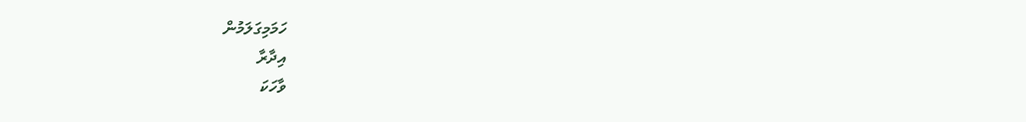ހަމަމިގަލަމުން
އިދާރާ
ވާހަކަ